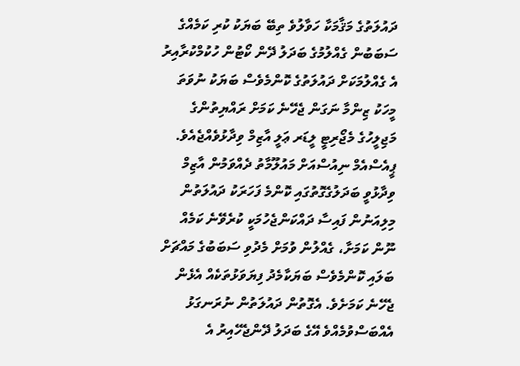ދައުލަތުގެ މަޤާމަކާ ހަވާލުވެ ތިބޭ ބަޔަކު ކުރި ކަމެއްގެ ސަބަބުން ގެއްލުމުގެ ބަދަލު ދޭން ކޯޓުން ހުކުމްކުރާއިރު އެ ގެއްލުމަކަށް ދައުލަތުގެ ކޮންމެވެސް ބަޔަކު ނުވަތަ މީހަކު ޒިންމާ ނަގަން ޖެހޭނެ ކަމަށް ރައްޔިތުންގެ މަޖިލީހުގެ މެޖޯރިޓީ ލީޑަރ ޢަލީ އާޒިމް ވިދާޅުވެއްޖެއެވެ.
ޕީއެސްއެމް ނިއުސްއަށް މައުލޫމާތު ދެއްވަމުން އާޒިމް ވިދާޅުވީ ބަދަލުގެގޮތުގައި ކޮންމެ ފަހަރަކު ދައުލަތުން މިލިއަނުން ފައިސާ ދައްކަންޖެހުމަކީ ކުރެވޭނެ ކަމެއް ނޫން ކަމަށާ، ގެއްލުން ވުމަށް މެދުވި ސަބަބުގެ މައްޗަށް ބަލައި ކޮންމެވެސް ބަޔަކާމެދު ފިޔަވަޅުތަކެއް އެޅެން ޖެހޭނެ ކަމަށެވެ. އެގޮތުން ދައުލަތުން ނުރަނގަޅު އެއްބަސްވުމެއްވެ އޭގެ ބަދަލު ދޭންޖެހޭއިރު އެ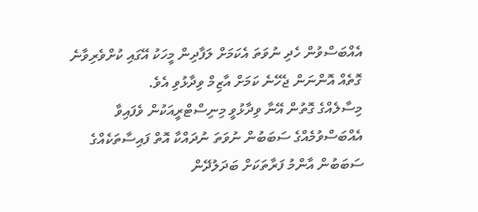އެއްބަސްވުން ހެދި ނުވަތަ އެކަމަށް ލަފާދިން މީހަކު އޭގައި ކުށްވެރިވާނެ ގޮތެއް އޮންނަން ޖެހޭނެ ކަމަށް އާޒިމް ވިދާޅުވި އެވެ.
މިސާލެއްގެ ގޮތުން އޭނާ ވިދާޅުވީ މިނިސްޓްރީއަކުން ވެފައިވާ އެއްބަސްވުމެއްގެ ސަބަބުން ނުވަތަ ނުދައްކާ އޮތް ފައިސާތަކެއްގެ ސަބަބުން އާންމު ފަރާތަކަށް ބަދަލުދޭން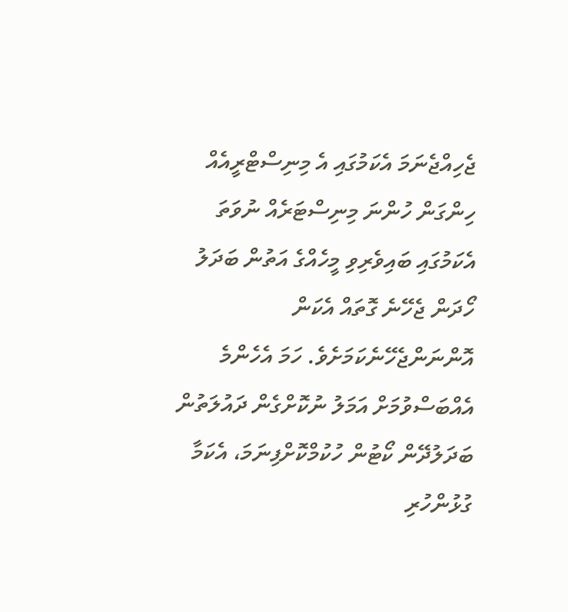ޖެހިއްޖެނަމަ އެކަމުގައި އެ މިނިސްޓްރީއެއް ހިންގަން ހުންނަ މިނިސްޓަރެއް ނުވަތަ އެކަމުގައި ބައިވެރިވި މީހެއްގެ އަތުން ބަދަލު ހޯދަން ޖެހޭނެ ގޮތައް އެކަން އޮންނަންޖެހޭނެކަމަށެވެ. ހަމަ އެހެންމެ އެއްބަސްވުމަށް އަމަލު ނުކޮށްގެން ދައުލަތުން ބަދަލުދޭން ކޯޓުން ހުކުމްކޮށްފިނަމަ، އެކަމާ ގުޅުންހުރި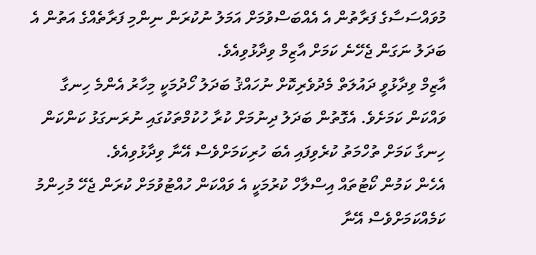މުވައްސަސާގެ ފަރާތުން އެ އެއްބަސްވުމަށް އަމަލު ނުކުރަން ނިންމި ފަރާތެއްގެ އަތުން އެ ބަދަލު ނަގަން ޖެހޭނެ ކަމަށް އާޒިމް ވިދާޅުވިއެވެ.
އާޒިމް ވިދާޅުވީ ދައުލަތް މެދުވެރިކޮށް ނުހައްޤު ބަދަލު ހޯދުމަކީ މިހާރު އެންމެ ހިނގާ ވައްކަން ކަމަށެވެ. އެގޮތުން ބަދަލު ދިނުމަށް ކުރާ ހުކުމްތަކުގައި ނުރަނގަޅު ކަންކަން ހިނގާ ކަމަށް ތުހްމަތު ކުރެވިފައި އެބަ ހުރިކަމަށްވެސް އޭނާ ވިދާޅުވިއެވެ.
އެހެން ކަމުން ކޯޓުތައް އިސްލާހް ކުރުމަކީ އެ ވައްކަން ހުއްޓުވުމަށް ކުރަން ޖެހޭ މުހިންމު ކަމެއްކަމަށްވެސް އޭނާ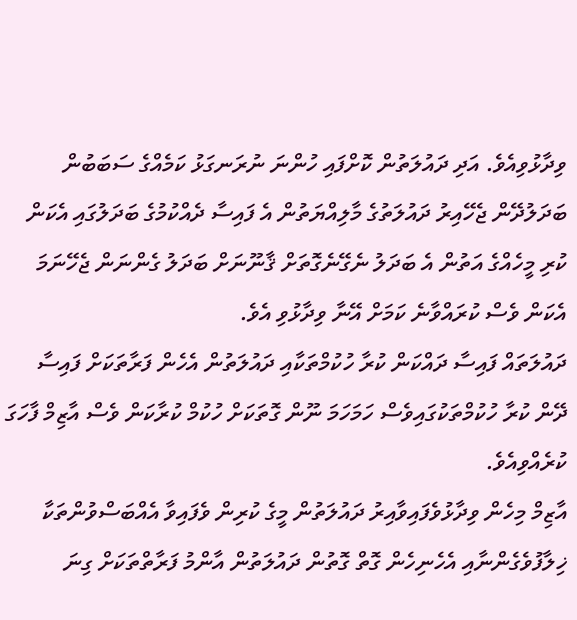ވިދާޅުވިއެވެ. އަދި ދައުލަތުން ކޮށްފައި ހުންނަ ނުރަނގަޅު ކަމެއްގެ ސަބަބުން ބަދަލުދޭން ޖެހޭއިރު ދައުލަތުގެ މާލިއްޔަތުން އެ ފައިސާ ދެއްކުމުގެ ބަދަލުގައި އެކަން ކުރި މީހެއްގެ އަތުން އެ ބަދަލު ނެގޭނެގޮތަށް ޤާނޫނަށް ބަދަލު ގެންނަން ޖެހޭނަމަ އެކަން ވެސް ކުރައްވާނެ ކަމަށް އޭނާ ވިދާޅުވި އެވެ.
ދައުލަތައް ފައިސާ ދައްކަން ކުރާ ހުކުމްތަކާއި ދައުލަތުން އެހެން ފަރާތަކަށް ފައިސާ ދޭން ކުރާ ހުކުމްތަކުގައިވެސް ހަމަހަމަ ނޫން ގޮތަކަށް ހުކުމް ކުރާކަން ވެސް އާޒިމް ފާހަގަ ކުރެއްވިއެވެ.
އާޒިމް މިހެން ވިދާޅުވެފައިވާއިރު ދައުލަތުން މީގެ ކުރިން ވެފައިވާ އެއްބަސްވުންތަކާ ޚިލާފުވެގެންނާއި އެހެނިހެން ގޮތް ގޮތުން ދައުލަތުން އާންމު ފަރާތްތަކަށް ގިނަ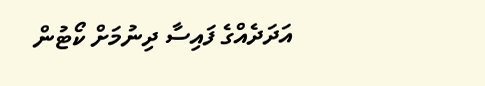އަދަދެއްގެ ފައިސާ ދިނުމަށް ކޯޓުން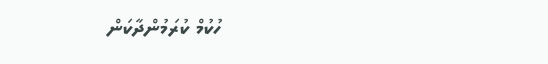ހުކުމް ކުރަމުންދާކަން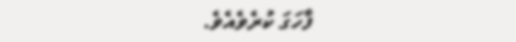ފާހަގަ ކުރެވެއެވެ.